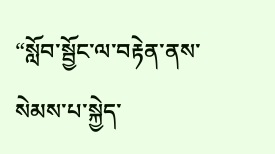“སློབ་སྦྱོང་ལ་བརྟེན་ནས་སེམས་པ་སྐྱེད་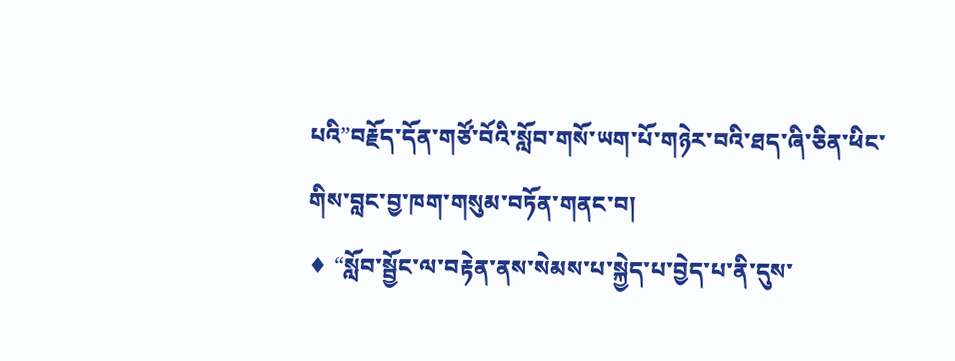པའི”བརྗོད་དོན་གཙོ་བོའི་སློབ་གསོ་ཡག་པོ་གཉེར་བའི་ཐད་ཞི་ཅིན་ཕིང་གིས་བླང་བྱ་ཁག་གསུམ་བཏོན་གནང་བ།
♦ “སློབ་སྦྱོང་ལ་བརྟེན་ནས་སེམས་པ་སྐྱེད་པ་བྱེད་པ་ནི་དུས་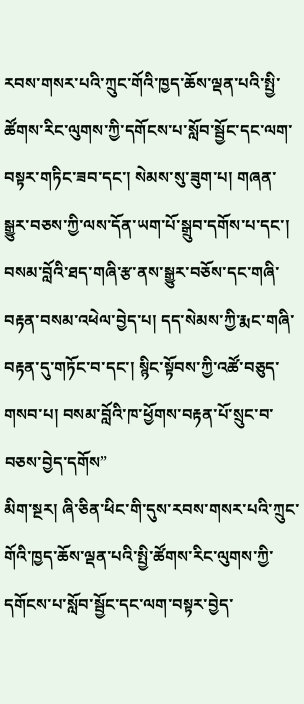རབས་གསར་པའི་ཀྲུང་གོའི་ཁྱད་ཆོས་ལྡན་པའི་སྤྱི་ཚོགས་རིང་ལུགས་ཀྱི་དགོངས་པ་སློབ་སྦྱོང་དང་ལག་བསྟར་གཏིང་ཟབ་དང་། སེམས་སུ་ཟུག་པ། གཞན་སྒྱུར་བཅས་ཀྱི་ལས་དོན་ཡག་པོ་སྒྲུབ་དགོས་པ་དང་། བསམ་བློའི་ཐད་གཞི་རྩ་ནས་སྒྱུར་བཅོས་དང་གཞི་བརྟན་བསམ་འཕེལ་བྱེད་པ། དད་སེམས་ཀྱི་རྨང་གཞི་བརྟན་དུ་གཏོང་བ་དང་། སྙིང་སྟོབས་ཀྱི་འཚོ་བཅུད་གསབ་པ། བསམ་བློའི་ཁ་ཕྱོགས་བརྟན་པོ་སྲུང་བ་བཅས་བྱེད་དགོས”
མིག་སྔར། ཞི་ཅིན་ཕིང་གི་དུས་རབས་གསར་པའི་ཀྲུང་གོའི་ཁྱད་ཆོས་ལྡན་པའི་སྤྱི་ཚོགས་རིང་ལུགས་ཀྱི་དགོངས་པ་སློབ་སྦྱོང་དང་ལག་བསྟར་བྱེད་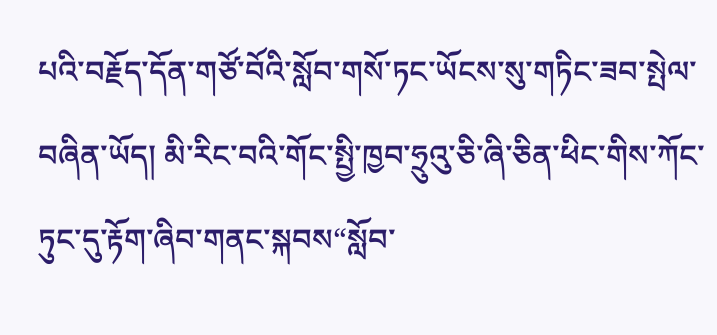པའི་བརྗོད་དོན་གཙོ་བོའི་སློབ་གསོ་ཏང་ཡོངས་སུ་གཏིང་ཟབ་སྤེལ་བཞིན་ཡོད། མི་རིང་བའི་གོང་སྤྱི་ཁྱབ་ཧྲུའུ་ཅི་ཞི་ཅིན་ཕིང་གིས་ཀོང་ཏུང་དུ་རྟོག་ཞིབ་གནང་སྐབས“སློབ་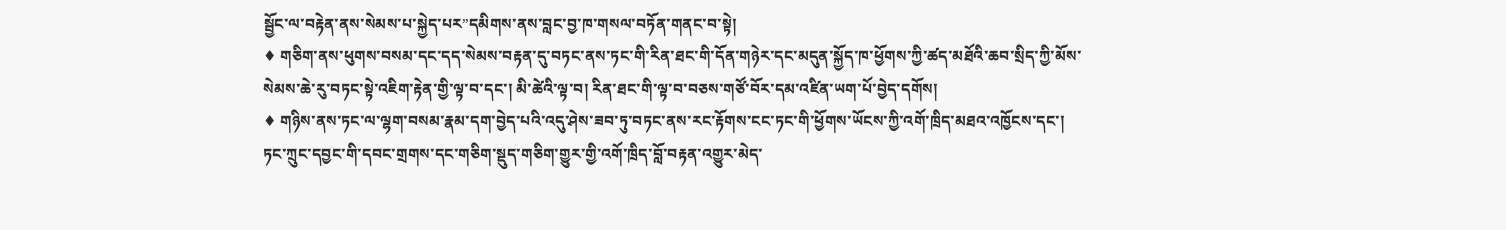སྦྱོང་ལ་བརྟེན་ནས་སེམས་པ་སྐྱེད་པར”དམིགས་ནས་བླང་བྱ་ཁ་གསལ་བཏོན་གནང་བ་སྟེ།
♦ གཅིག་ནས་ཕུགས་བསམ་དང་དད་སེམས་བརྟན་དུ་བཏང་ནས་ཏང་གི་རིན་ཐང་གི་དོན་གཉེར་དང་མདུན་སྐྱོད་ཁ་ཕྱོགས་ཀྱི་ཚད་མཐོའི་ཆབ་སྲིད་ཀྱི་མོས་སེམས་ཆེ་རུ་བཏང་སྟེ་འཇིག་རྟེན་གྱི་ལྟ་བ་དང་། མི་ཚེའི་ལྟ་བ། རིན་ཐང་གི་ལྟ་བ་བཅས་གཙོ་བོར་དམ་འཛིན་ཡག་པོ་བྱེད་དགོས།
♦ གཉིས་ནས་ཏང་ལ་ལྷག་བསམ་རྣམ་དག་བྱེད་པའི་འདུ་ཤེས་ཟབ་ཏུ་བཏང་ནས་རང་རྟོགས་ངང་ཏང་གི་ཕྱོགས་ཡོངས་ཀྱི་འགོ་ཁྲིད་མཐའ་འཁྱོངས་དང་། ཏང་ཀྲུང་དབྱང་གི་དབང་གྲགས་དང་གཅིག་སྡུད་གཅིག་གྱུར་གྱི་འགོ་ཁྲིད་བློ་བརྟན་འགྱུར་མེད་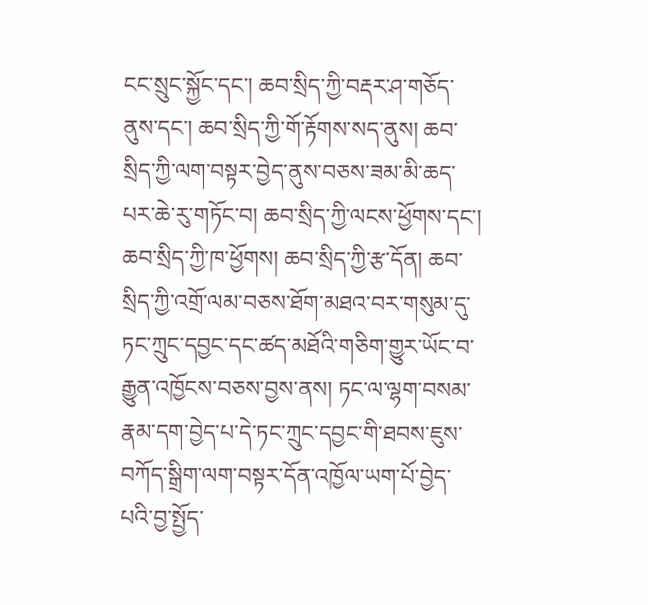ངང་སྲུང་སྐྱོང་དང་། ཆབ་སྲིད་ཀྱི་བརྡར་ཤ་གཅོད་ནུས་དང་། ཆབ་སྲིད་ཀྱི་གོ་རྟོགས་སད་ནུས། ཆབ་སྲིད་ཀྱི་ལག་བསྟར་བྱེད་ནུས་བཅས་ཟམ་མི་ཆད་པར་ཆེ་རུ་གཏོང་བ། ཆབ་སྲིད་ཀྱི་ལངས་ཕྱོགས་དང་། ཆབ་སྲིད་ཀྱི་ཁ་ཕྱོགས། ཆབ་སྲིད་ཀྱི་རྩ་དོན། ཆབ་སྲིད་ཀྱི་འགྲོ་ལམ་བཅས་ཐོག་མཐའ་བར་གསུམ་དུ་ཏང་ཀྲུང་དབྱང་དང་ཚད་མཐོའི་གཅིག་གྱུར་ཡོང་བ་རྒྱུན་འཁྱོངས་བཅས་བྱས་ནས། ཏང་ལ་ལྷག་བསམ་རྣམ་དག་བྱེད་པ་དེ་ཏང་ཀྲུང་དབྱང་གི་ཐབས་ཇུས་བཀོད་སྒྲིག་ལག་བསྟར་དོན་འཁྱོལ་ཡག་པོ་བྱེད་པའི་བྱ་སྤྱོད་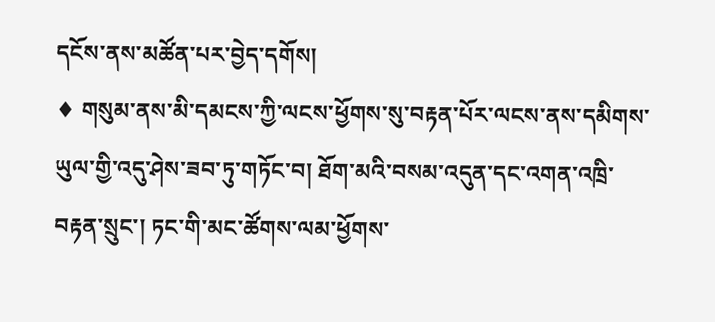དངོས་ནས་མཚོན་པར་བྱེད་དགོས།
♦ གསུམ་ནས་མི་དམངས་ཀྱི་ལངས་ཕྱོགས་སུ་བརྟན་པོར་ལངས་ནས་དམིགས་ཡུལ་གྱི་འདུ་ཤེས་ཟབ་ཏུ་གཏོང་བ། ཐོག་མའི་བསམ་འདུན་དང་འགན་འཁྲི་བརྟན་སྲུང་། ཏང་གི་མང་ཚོགས་ལམ་ཕྱོགས་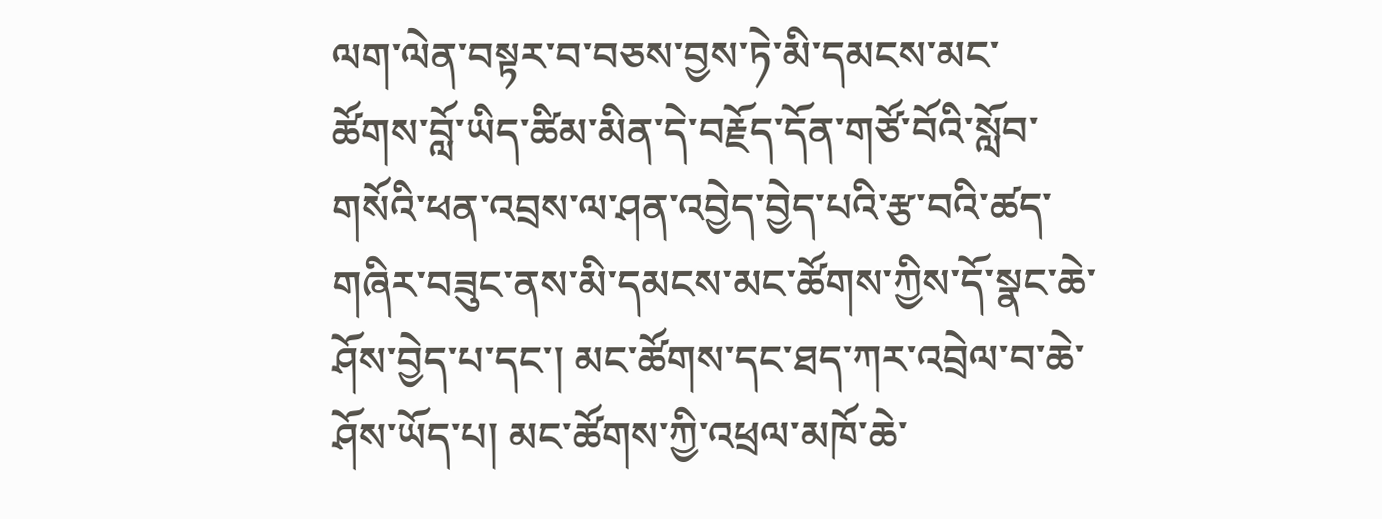ལག་ལེན་བསྟར་བ་བཅས་བྱས་ཏེ་མི་དམངས་མང་ཚོགས་བློ་ཡིད་ཚིམ་མིན་དེ་བརྗོད་དོན་གཙོ་བོའི་སློབ་གསོའི་ཕན་འབྲས་ལ་ཤན་འབྱེད་བྱེད་པའི་རྩ་བའི་ཚད་གཞིར་བཟུང་ནས་མི་དམངས་མང་ཚོགས་ཀྱིས་དོ་སྣང་ཆེ་ཤོས་བྱེད་པ་དང་། མང་ཚོགས་དང་ཐད་ཀར་འབྲེལ་བ་ཆེ་ཤོས་ཡོད་པ། མང་ཚོགས་ཀྱི་འཕྲལ་མཁོ་ཆེ་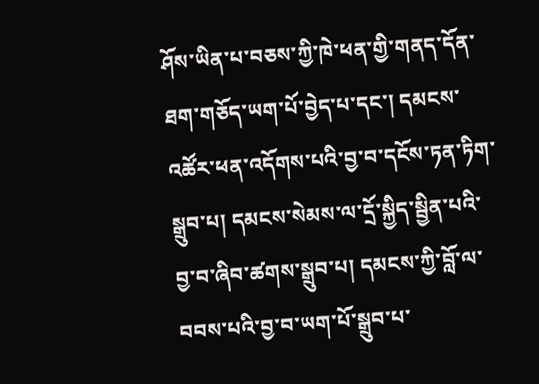ཤོས་ཡིན་པ་བཅས་ཀྱི་ཁེ་ཕན་གྱི་གནད་དོན་ཐག་གཅོད་ཡག་པོ་བྱེད་པ་དང་། དམངས་འཚོར་ཕན་འདོགས་པའི་བྱ་བ་དངོས་ཏན་ཏིག་སྒྲུབ་པ། དམངས་སེམས་ལ་དྲོ་སྐྱིད་སྦྱིན་པའི་བྱ་བ་ཞིབ་ཚགས་སྒྲུབ་པ། དམངས་ཀྱི་བློ་ལ་བབས་པའི་བྱ་བ་ཡག་པོ་སྒྲུབ་པ་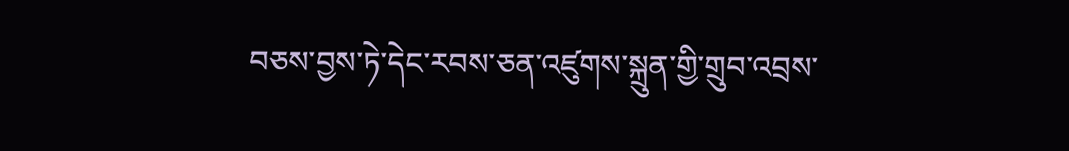བཅས་བྱས་ཏེ་དེང་རབས་ཅན་འཛུགས་སྐྲུན་གྱི་གྲུབ་འབྲས་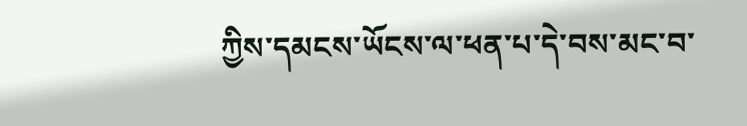ཀྱིས་དམངས་ཡོངས་ལ་ཕན་པ་དེ་བས་མང་བ་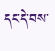དང་དེ་བས་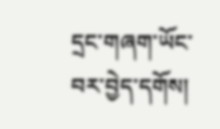དྲང་གཞག་ཡོང་བར་བྱེད་དགོས།